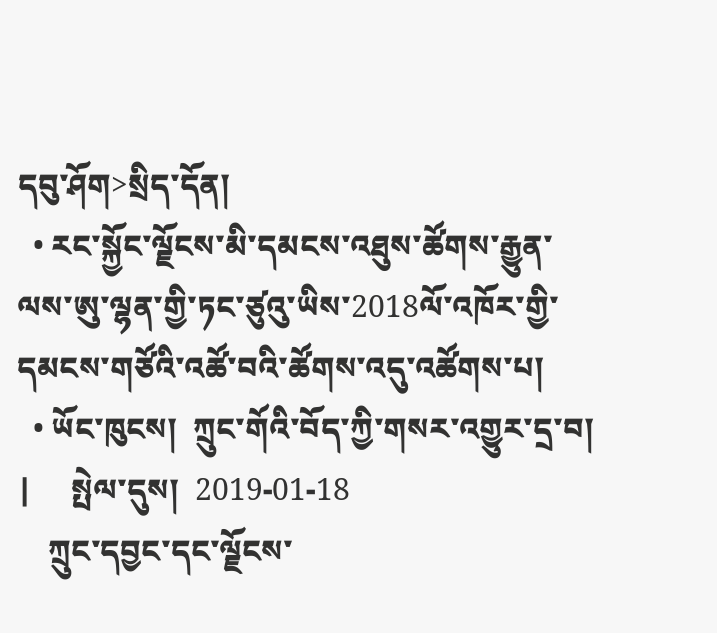དབུ་ཤོག>སྲིད་དོན།
  • རང་སྐྱོང་ལྗོངས་མི་དམངས་འཐུས་ཚོགས་རྒྱུན་ལས་ཨུ་ལྷན་གྱི་ཏང་ཙུའུ་ཡིས་2018ལོ་འཁོར་གྱི་དམངས་གཙོའི་འཚོ་བའི་ཚོགས་འདུ་འཚོགས་པ།
  • ཡོང་ཁུངས།  ཀྲུང་གོའི་བོད་ཀྱི་གསར་འགྱུར་དྲ་བ།   |     སྤེལ་དུས།  2019-01-18
    ཀྲུང་དབྱང་དང་ལྗོངས་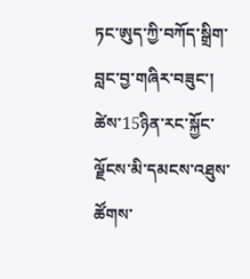ཏང་ཨུད་ཀྱི་བཀོད་སྒྲིག་བླང་བྱ་གཞིར་བཟུང་། ཚེས་15ཉིན་རང་སྐྱོང་ལྗོངས་མི་དམངས་འཐུས་ཚོགས་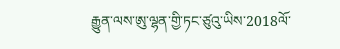རྒྱུན་ལས་ཨུ་ལྷན་གྱི་ཏང་ཙུའུ་ཡིས་2018ལོ་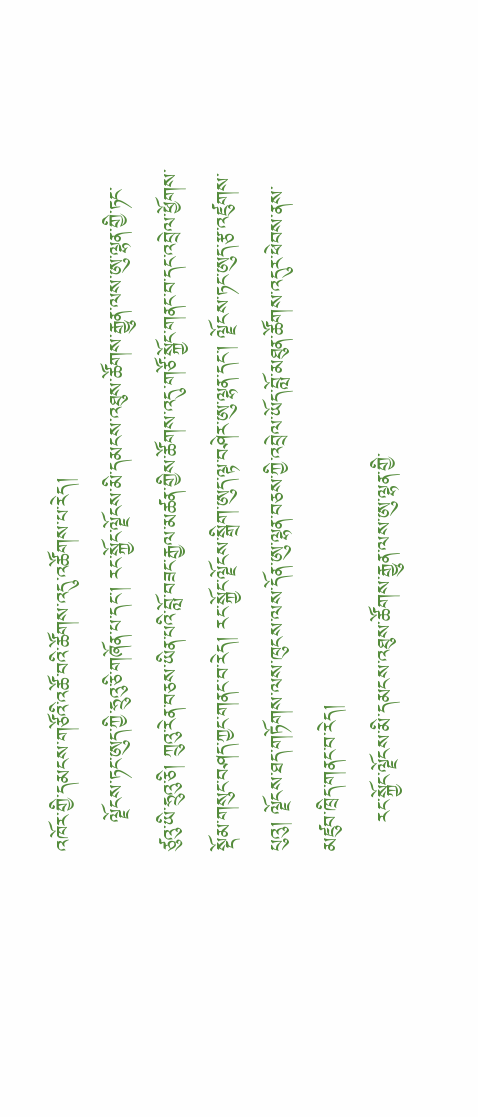འཁོར་གྱི་དམངས་གཙོའི་འཚོ་བའི་ཚོགས་འདུ་འཚོགས་པ་རེད།
    ལྗོངས་ཏང་ཨུད་ཀྱི་ཧྲུའུ་ཅི་གཞོན་པ་དང་། རང་སྐྱོང་ལྗོངས་མི་དམངས་འཐུས་ཚོགས་རྒྱུན་ལས་ཨུ་ལྷན་གྱི་ཏང་ཙུའུ་ཡི་ཧྲུའུ་ཅི། ཀྲུའུ་རེན་བཅས་ཡིན་པའི་བློ་བཟང་རྒྱལ་མཚན་གྱིས་ཚོགས་འདུ་གཙོ་སྐྱོང་གནང་བ་དང་འབྲེལ་ཕྱོགས་སྡོམ་གསུང་བཤད་ཀྱང་གནང་བ་རེད། རང་སྐྱོང་ལྗོངས་སྒྲིག་ཨུད་ལྟ་བཤེར་ཨུ་ལྷན་དང་། ལྗོངས་ཏང་ཨུད་རྩ་འཛུགས་པུའུ། ལྗོངས་ཐད་གཏོགས་ལས་ཁུངས་ལས་དོན་ཨུ་ལྷན་བཅས་ཀྱི་འབྲེལ་ཡོད་བློ་མཐུན་ཚོགས་འདུར་ཕེབས་ནས་མཛུབ་ཁྲིད་གནང་བ་རེད།
    རང་སྐྱོང་ལྗོངས་མི་དམངས་འཐུས་ཚོགས་རྒྱུན་ལས་ཨུ་ལྷན་གྱི་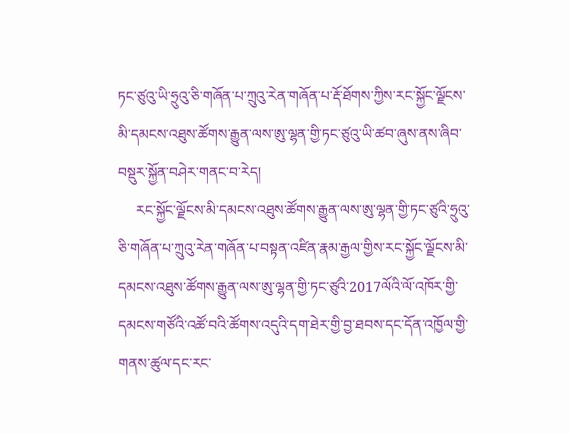ཏང་ཙུའུ་ཡི་ཧྲུའུ་ཅི་གཞོན་པ་ཀྲུའུ་རེན་གཞོན་པ་རྡོ་ཐོགས་ཀྱིས་རང་སྐྱོང་ལྗོངས་མི་དམངས་འཐུས་ཚོགས་རྒྱུན་ལས་ཨུ་ལྷན་གྱི་ཏང་ཙུའུ་ཡི་ཚབ་ཞུས་ནས་ཞིབ་བསྡུར་སྐྱོན་བཤེར་གནང་བ་རེད།
     རང་སྐྱོང་ལྗོངས་མི་དམངས་འཐུས་ཚོགས་རྒྱུན་ལས་ཨུ་ལྷན་གྱི་ཏང་ཙུའི་ཧྲུའུ་ཅི་གཞོན་པ་ཀྲུའུ་རེན་གཞོན་པ་བསྟན་འཛིན་རྣམ་རྒྱལ་གྱིས་རང་སྐྱོང་ལྗོངས་མི་དམངས་འཐུས་ཚོགས་རྒྱུན་ལས་ཨུ་ལྷན་གྱི་ཏང་ཙུའི་2017ལོའི་ལོ་འཁོར་གྱི་དམངས་གཙོའི་འཚོ་བའི་ཚོགས་འདུའི་དག་ཐེར་གྱི་བྱ་ཐབས་དང་དོན་འཁྱོལ་གྱི་གནས་ཚུལ་དང་རང་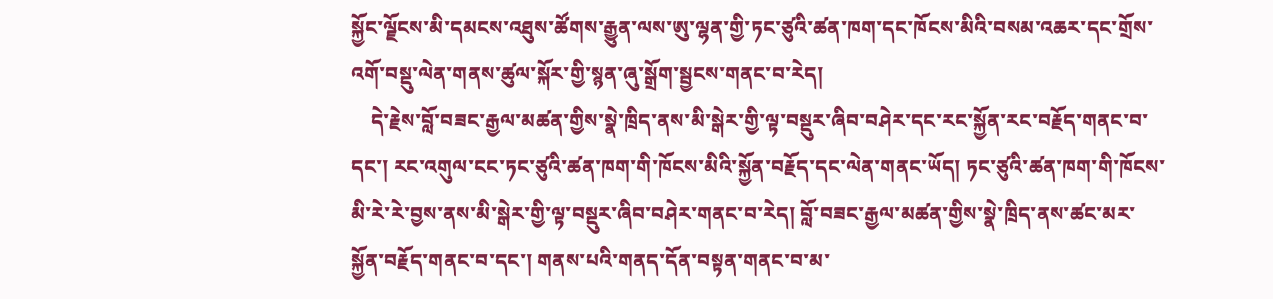སྐྱོང་ལྗོངས་མི་དམངས་འཐུས་ཚོགས་རྒྱུན་ལས་ཨུ་ལྷན་གྱི་ཏང་ཙུའི་ཚན་ཁག་དང་ཁོངས་མིའི་བསམ་འཆར་དང་གྲོས་འགོ་བསྡུ་ལེན་གནས་ཚུལ་སྐོར་གྱི་སྙན་ཞུ་སྒྲོག་སྦྱངས་གནང་བ་རེད།
    དེ་རྗེས་བློ་བཟང་རྒྱལ་མཚན་གྱིས་སྣེ་ཁྲིད་ནས་མི་སྒེར་གྱི་ལྟ་བསྡུར་ཞིབ་བཤེར་དང་རང་སྐྱོན་རང་བརྗོད་གནང་བ་དང་། རང་འགུལ་ངང་ཏང་ཙུའི་ཚན་ཁག་གི་ཁོངས་མིའི་སྐྱོན་བརྗོད་དང་ལེན་གནང་ཡོད། ཏང་ཙུའི་ཚན་ཁག་གི་ཁོངས་མི་རེ་རེ་བྱས་ནས་མི་སྒེར་གྱི་ལྟ་བསྡུར་ཞིབ་བཤེར་གནང་བ་རེད། བློ་བཟང་རྒྱལ་མཚན་གྱིས་སྣེ་ཁྲིད་ནས་ཚང་མར་སྐྱོན་བརྗོད་གནང་བ་དང་། གནས་པའི་གནད་དོན་བསྟན་གནང་བ་མ་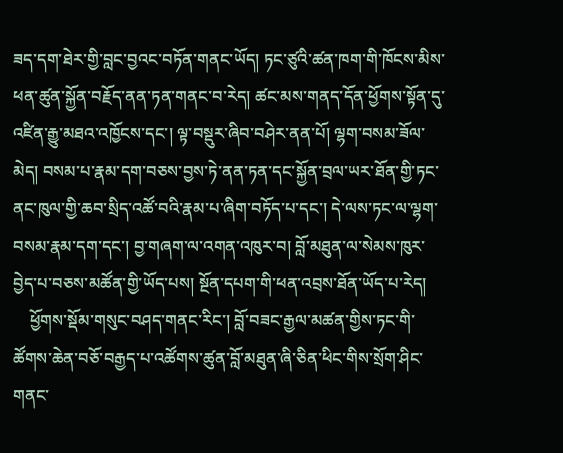ཟད་དག་ཐེར་གྱི་བླང་བྱའང་བཏོན་གནང་ཡོད། ཏང་ཙུའི་ཚན་ཁག་གི་ཁོངས་མིས་ཕན་ཚུན་སྐྱོན་བརྗོད་ནན་ཏན་གནང་བ་རེད། ཚང་མས་གནད་དོན་ཕྱོགས་སྟོན་དུ་འཛིན་རྒྱུ་མཐའ་འཁྱོངས་དང་། ལྟ་བསྡུར་ཞིབ་བཤེར་ནན་པོ། ལྷག་བསམ་ཟོལ་མེད། བསམ་པ་རྣམ་དག་བཅས་བྱས་ཏེ་ནན་ཏན་དང་སྐྱོན་བྲལ་ཡར་ཐོན་གྱི་ཏང་ནང་ཁུལ་གྱི་ཆབ་སྲིད་འཚོ་བའི་རྣམ་པ་ཞིག་བཏོད་པ་དང་། དེ་ལས་ཏང་ལ་ལྷག་བསམ་རྣམ་དག་དང་། བྱ་གཞག་ལ་འགན་འཁུར་བ། བློ་མཐུན་ལ་སེམས་ཁུར་བྱེད་པ་བཅས་མཚོན་གྱི་ཡོད་པས། སྔོན་དཔག་གི་ཕན་འབྲས་ཐོན་ཡོད་པ་རེད།
    ཕྱོགས་སྡོམ་གསུང་བཤད་གནང་རིང་། བློ་བཟང་རྒྱལ་མཚན་གྱིས་ཏང་གི་ཚོགས་ཆེན་བཅོ་བརྒྱད་པ་འཚོགས་ཚུན་བློ་མཐུན་ཞི་ཅིན་ཕིང་གིས་སྲོག་ཤིང་གནང་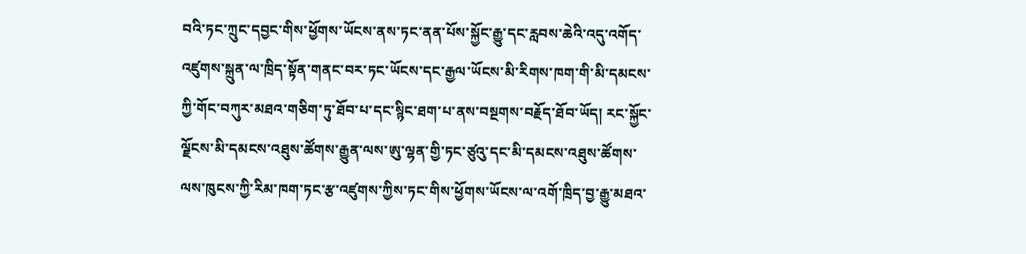བའི་ཏང་ཀྲུང་དབྱང་གིས་ཕྱོགས་ཡོངས་ནས་ཏང་ནན་པོས་སྐྱོང་རྒྱུ་དང་རླབས་ཆེའི་འདུ་འགོད་འཛུགས་སྐྲུན་ལ་ཁྲིད་སྟོན་གནང་བར་ཏང་ཡོངས་དང་རྒྱལ་ཡོངས་མི་རིགས་ཁག་གི་མི་དམངས་ཀྱི་གོང་བཀུར་མཐའ་གཅིག་ཏུ་ཐོབ་པ་དང་སྙིང་ཐག་པ་ནས་བསྔགས་བརྗོད་ཐོབ་ཡོད། རང་སྐྱོང་ལྗོངས་མི་དམངས་འཐུས་ཚོགས་རྒྱུན་ལས་ཨུ་ལྷན་གྱི་ཏང་ཙུའུ་དང་མི་དམངས་འཐུས་ཚོགས་ལས་ཁུངས་ཀྱི་རིམ་ཁག་ཏང་རྩ་འཛུགས་ཀྱིས་ཏང་གིས་ཕྱོགས་ཡོངས་ལ་འགོ་ཁྲིད་བྱ་རྒྱུ་མཐའ་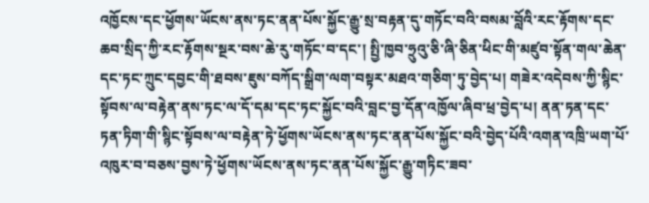འཁྱོངས་དང་ཕྱོགས་ཡོངས་ནས་ཏང་ནན་པོས་སྐྱོང་རྒྱུ་སྲ་བརྟན་དུ་གཏོང་བའི་བསམ་བློའི་རང་རྟོགས་དང་ཆབ་སྲིད་ཀྱི་རང་རྟོགས་སྔར་བས་ཆེ་རུ་གཏོང་བ་དང་། སྤྱི་ཁྱབ་ཧྲུའུ་ཅི་ཞི་ཅིན་ཕིང་གི་མཛུབ་སྟོན་གལ་ཆེན་དང་ཏང་ཀྲུང་དབྱང་གི་ཐབས་ཇུས་བཀོད་སྒྲིག་ལག་བསྟར་མཐའ་གཅིག་ཏུ་བྱེད་པ། གཟེར་འདེབས་ཀྱི་སྙིང་སྟོབས་ལ་བརྟེན་ནས་ཏང་ལ་དོ་དམ་དང་ཏང་སྐྱོང་བའི་བླང་བྱ་དོན་འཁྱོལ་ཞིབ་ཕྲ་བྱེད་པ། ནན་ཏན་དང་ཏན་ཏིག་གི་སྙིང་སྟོབས་ལ་བརྟེན་ཏེ་ཕྱོགས་ཡོངས་ནས་ཏང་ནན་པོས་སྐྱོང་བའི་བྱེད་པོའི་འགན་འཁྲི་ཡག་པོ་འཁུར་བ་བཅས་བྱས་ཏེ་ཕྱོགས་ཡོངས་ནས་ཏང་ནན་པོས་སྐྱོང་རྒྱུ་གཏིང་ཟབ་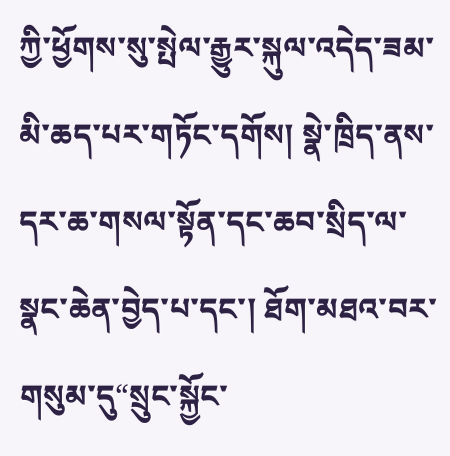ཀྱི་ཕྱོགས་སུ་སྤེལ་རྒྱུར་སྐུལ་འདེད་ཟམ་མི་ཆད་པར་གཏོང་དགོས། སྣེ་ཁྲིད་ནས་དར་ཆ་གསལ་སྟོན་དང་ཆབ་སྲིད་ལ་སྣང་ཆེན་བྱེད་པ་དང་། ཐོག་མཐའ་བར་གསུམ་དུ“སྲུང་སྐྱོང་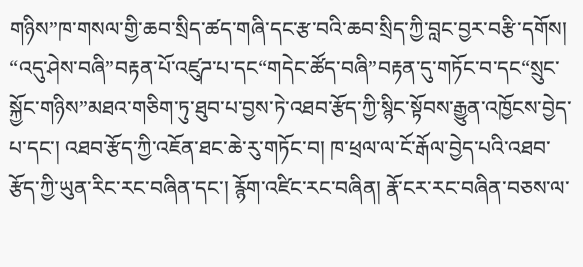གཉིས”ཁ་གསལ་གྱི་ཆབ་སྲིད་ཚད་གཞི་དང་རྩ་བའི་ཆབ་སྲིད་ཀྱི་བླང་བྱར་བརྩི་དགོས། “འདུ་ཤེས་བཞི”བརྟན་པོ་འཛུཌ་པ་དང“གདེང་ཚོད་བཞི”བརྟན་དུ་གཏོང་བ་དང“སྲུང་སྐྱོང་གཉིས”མཐའ་གཅིག་ཏུ་ཐུབ་པ་བྱས་ཏེ་འཐབ་རྩོད་ཀྱི་སྙིང་སྟོབས་རྒྱུན་འཁྱོངས་བྱེད་པ་དང་། འཐབ་རྩོད་ཀྱི་འཇོན་ཐང་ཆེ་རུ་གཏོང་བ། ཁ་ཕྲལ་ལ་ངོ་རྒོལ་བྱེད་པའི་འཐབ་རྩོད་ཀྱི་ཡུན་རིང་རང་བཞིན་དང་། རྙོག་འཛིང་རང་བཞིན། རྣོ་ངར་རང་བཞིན་བཅས་ལ་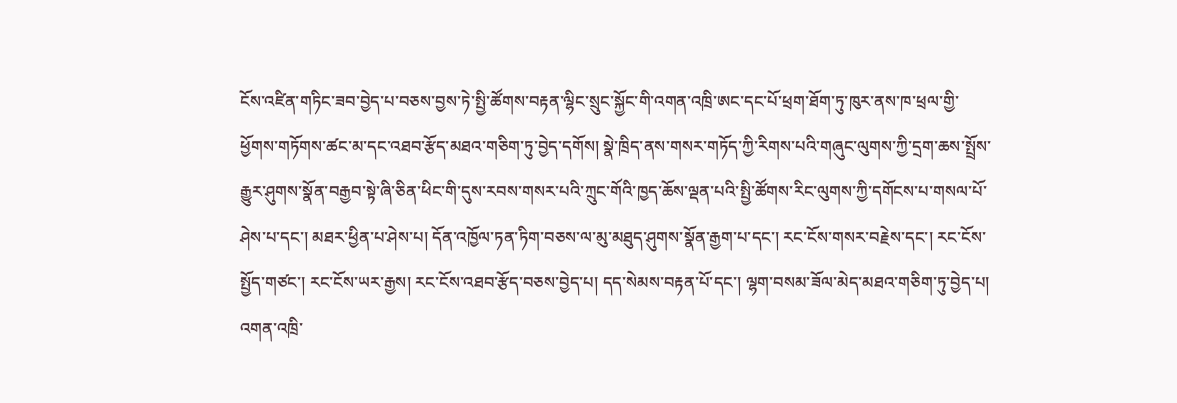ངོས་འཛིན་གཏིང་ཟབ་བྱེད་པ་བཅས་བྱས་ཏེ་སྤྱི་ཚོགས་བརྟན་ལྷིང་སྲུང་སྐྱོང་གི་འགན་འཁྲི་ཨང་དང་པོ་ཕྲག་ཐོག་ཏུ་ཁུར་ནས་ཁ་ཕྲལ་གྱི་ཕྱོགས་གཏོགས་ཚང་མ་དང་འཐབ་རྩོད་མཐའ་གཅིག་ཏུ་བྱེད་དགོས། སྣེ་ཁྲིད་ནས་གསར་གཏོད་ཀྱི་རིགས་པའི་གཞུང་ལུགས་ཀྱི་དྲག་ཆས་སྤྲོས་རྒྱུར་ཤུགས་སྣོན་བརྒྱབ་སྟེ་ཞི་ཅིན་ཕིང་གི་དུས་རབས་གསར་པའི་ཀྲུང་གོའི་ཁྱད་ཆོས་ལྡན་པའི་སྤྱི་ཚོགས་རིང་ལུགས་ཀྱི་དགོངས་པ་གསལ་པོ་ཤེས་པ་དང་། མཐར་ཕྱིན་པ་ཤེས་པ། དོན་འཁྱོལ་ཏན་ཏིག་བཅས་ལ་མུ་མཐུད་ཤུགས་སྣོན་རྒྱག་པ་དང་། རང་ངོས་གསར་བརྗེས་དང་། རང་ངོས་སྤྱོད་གཙང་། རང་ངོས་ཡར་རྒྱས། རང་ངོས་འཐབ་རྩོད་བཅས་བྱེད་པ། དད་སེམས་བརྟན་པོ་དང་། ལྷག་བསམ་ཟོལ་མེད་མཐའ་གཅིག་ཏུ་བྱེད་པ། འགན་འཁྲི་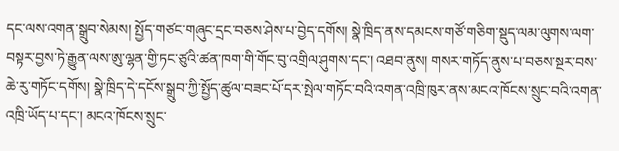དང་ལས་འགན་སྒྲུབ་སེམས། སྤྱོད་གཙང་གཞུང་དྲང་བཅས་ཤེས་པ་བྱེད་དགོས། སྣེ་ཁྲིད་ནས་དམངས་གཙོ་གཅིག་སྡུད་ལམ་ལུགས་ལག་བསྟར་བྱས་ཏེ་རྒྱུན་ལས་ཨུ་ལྷན་གྱི་ཏང་ཙུའི་ཚན་ཁག་གི་གོང་བུ་འགྲིལ་ཤུགས་དང་། འཐབ་ནུས། གསར་གཏོད་ནུས་པ་བཅས་སྔར་བས་ཆེ་རུ་གཏོང་དགོས། སྣེ་ཁྲིད་དེ་དངོས་སྒྲུབ་ཀྱི་སྤྱོད་ཚུལ་བཟང་པོ་དར་སྤེལ་གཏོང་བའི་འགན་འཁྲི་ཁུར་ནས་མངའ་ཁོངས་སྲུང་བའི་འགན་འཁྲི་ཡོད་པ་དང་། མངའ་ཁོངས་སྲུང་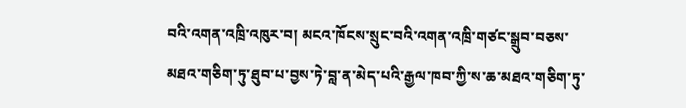བའི་འགན་འཁྲི་འཁུར་བ། མངའ་ཁོངས་སྲུང་བའི་འགན་འཁྲི་གཙང་སྒྲུབ་བཅས་མཐའ་གཅིག་ཏུ་ཐུབ་པ་བྱས་ཏེ་བླ་ན་མེད་པའི་རྒྱལ་ཁབ་ཀྱི་ས་ཆ་མཐའ་གཅིག་ཏུ་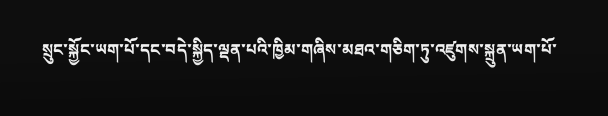སྲུང་སྐྱོང་ཡག་པོ་དང་བདེ་སྐྱིད་ལྡན་པའི་ཁྱིམ་གཞིས་མཐའ་གཅིག་ཏུ་འཛུགས་སྐྲུན་ཡག་པོ་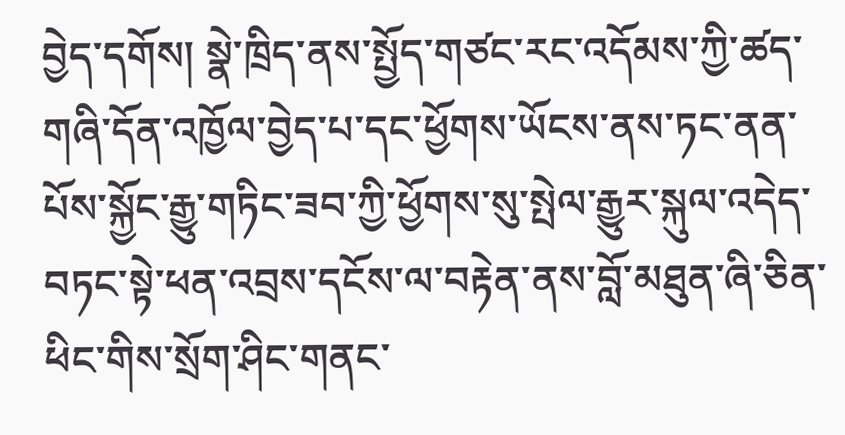བྱེད་དགོས། སྣེ་ཁྲིད་ནས་སྤྱོད་གཙང་རང་འདོམས་ཀྱི་ཚད་གཞི་དོན་འཁྱོལ་བྱེད་པ་དང་ཕྱོགས་ཡོངས་ནས་ཏང་ནན་པོས་སྐྱོང་རྒྱུ་གཏིང་ཟབ་ཀྱི་ཕྱོགས་སུ་སྤེལ་རྒྱུར་སྐུལ་འདེད་བཏང་སྟེ་ཕན་འབྲས་དངོས་ལ་བརྟེན་ནས་བློ་མཐུན་ཞི་ཅིན་ཕིང་གིས་སྲོག་ཤིང་གནང་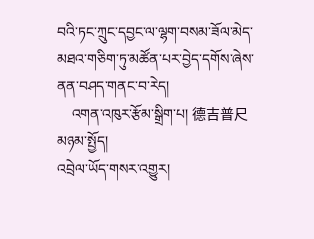བའི་ཏང་ཀྲུང་དབྱང་ལ་ལྷག་བསམ་ཟོལ་མེད་མཐའ་གཅིག་ཏུ་མཚོན་པར་བྱེད་དགོས་ཞེས་ནན་བཤད་གནང་བ་རེད།
    འགན་འཁུར་རྩོམ་སྒྲིག་པ། 德吉普尺
མཉམ་སྤྱོད།
འབྲེལ་ཡོད་གསར་འགྱུར།